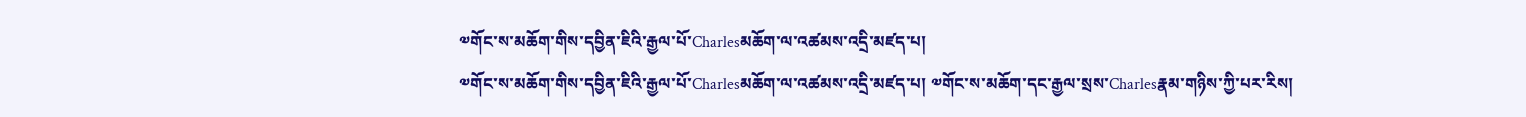༧གོང་ས་མཆོག་གིས་དབྱིན་ཇིའི་རྒྱལ་པོ་Charlesམཆོག་ལ་འཚམས་འདྲི་མཛད་པ།
༧གོང་ས་མཆོག་གིས་དབྱིན་ཇིའི་རྒྱལ་པོ་Charlesམཆོག་ལ་འཚམས་འདྲི་མཛད་པ། ༧གོང་ས་མཆོག་དང་རྒྱལ་སྲས་Charlesརྣམ་གཉིས་ཀྱི་པར་རིས།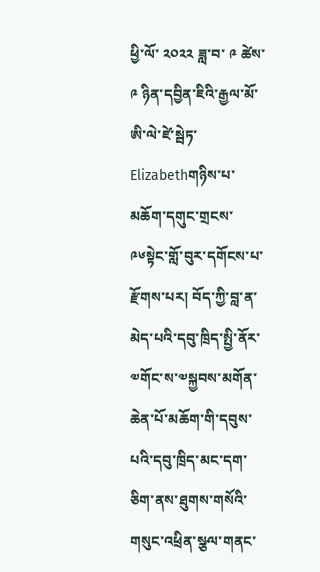ཕྱི་ལོ་ ༢༠༢༢ ཟླ་བ་ ༩ ཚེས་ ༩ ཉིན་དབྱིན་ཇིའི་རྒྱལ་མོ་ཨི་ལེ་ཛེ་སྦེཏ་Elizabethགཉིས་པ་མཆོག་དགུང་གྲངས་༩༦སྟེང་གློ་བུར་དགོངས་པ་རྫོགས་པར། བོད་ཀྱི་བླ་ན་མེད་པའི་དབུ་ཁྲིད་སྤྱི་ནོར་༧གོང་ས་༧སྐྱབས་མགོན་ཆེན་པོ་མཆོག་གི་དབུས་པའི་དབུ་ཁྲིད་མང་དག་ཅིག་ནས་ཐུགས་གསོའི་གསུང་འཕྲིན་སྩལ་གནང་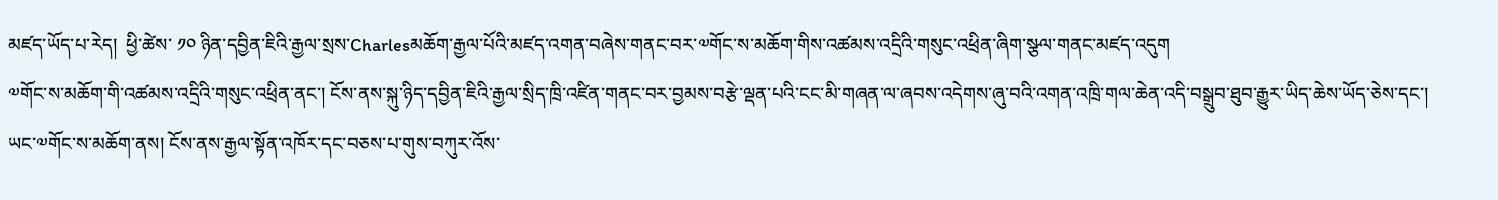མཛད་ཡོད་པ་རེད།  ཕྱི་ཚེས་ ༡༠ ཉིན་དབྱིན་ཇིའི་རྒྱལ་སྲས་Charlesམཆོག་རྒྱལ་པོའི་མཛད་འགན་བཞེས་གནང་བར་༧གོང་ས་མཆོག་གིས་འཚམས་འདྲིའི་གསུང་འཕྲིན་ཞིག་སྩལ་གནང་མཛད་འདུག
༧གོང་ས་མཆོག་གི་འཚམས་འདྲིའི་གསུང་འཕྲིན་ནང་། ངོས་ནས་སྐུ་ཉིད་དབྱིན་ཇིའི་རྒྱལ་སྲིད་ཁྲི་འཛིན་གནང་བར་བྱམས་བརྩེ་ལྡན་པའི་ངང་མི་གཞན་ལ་ཞབས་འདེགས་ཞུ་བའི་འགན་འཁྲི་གལ་ཆེན་འདི་བསྒྲུབ་ཐུབ་རྒྱུར་ཡིད་ཆེས་ཡོད་ཅེས་དང་།
ཡང་༧གོང་ས་མཆོག་ནས། ངོས་ནས་རྒྱལ་སྟོན་འཁོར་དང་བཅས་པ་གུས་བཀུར་འོས་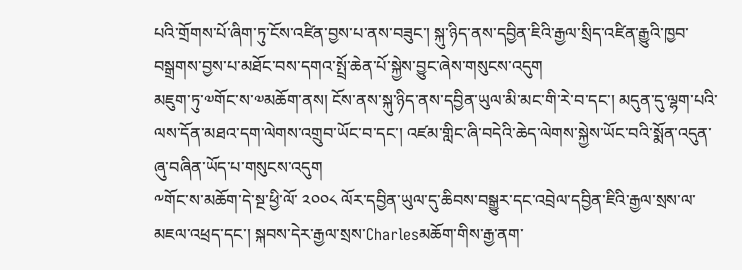པའི་གྲོགས་པོ་ཞིག་ཏུ་ངོས་འཛིན་བྱས་པ་ནས་བཟུང་། སྐུ་ཉིད་ནས་དབྱིན་ཇིའི་རྒྱལ་སྲིད་འཛིན་རྒྱུའི་ཁྱབ་བསྒྲགས་བྱས་པ་མཐོང་བས་དགའ་སྤྲོ་ཆེན་པོ་སྐྱེས་བྱུང་ཞེས་གསུངས་འདུག
མཇུག་ཏུ་༧གོང་ས་༧མཆོག་ནས། ངོས་ནས་སྐུ་ཉིད་ནས་དབྱིན་ཡུལ་མི་མང་གི་རེ་བ་དང་། མདུན་དུ་ལྷག་པའི་ལས་དོན་མཐའ་དག་ལེགས་འགྲུབ་ཡོང་བ་དང་། འཛམ་གླིང་ཞི་བདེའི་ཆེད་ལེགས་སྐྱེས་ཡོང་བའི་སྨོན་འདུན་ཞུ་བཞིན་ཡོད་པ་གསུངས་འདུག
༸གོང་ས་མཆོག་དེ་སྔ་ཕྱི་ལོ་ ༢༠༠༨ ལོར་དབྱིན་ཡུལ་དུ་ཆིབས་བསྒྱུར་དང་འབྲེལ་དབྱིན་ཇིའི་རྒྱལ་སྲས་ལ་མཇལ་འཕྲད་དང་། སྐབས་དེར་རྒྱལ་སྲས་Charlesམཆོག་གིས་རྒྱ་ནག་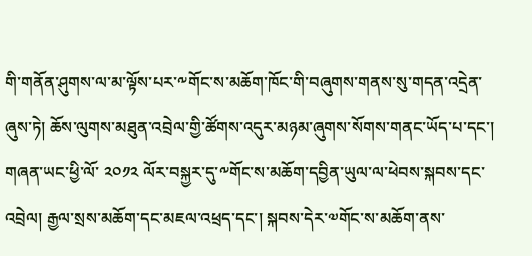གི་གནོན་ཤུགས་ལ་མ་ལྟོས་པར་༸གོང་ས་མཆོག་ཁོང་གི་བཞུགས་གནས་སུ་གདན་འདྲེན་ཞུས་ཏེ། ཆོས་ལུགས་མཐུན་འབྲེལ་གྱི་ཚོགས་འདུར་མཉམ་ཞུགས་སོགས་གནང་ཡོད་པ་དང་། གཞན་ཡང་ཕྱི་ལོ་ ༢༠༡༢ ལོར་བསྐྱར་དུ་༸གོང་ས་མཆོག་དབྱིན་ཡུལ་ལ་ཕེབས་སྐབས་དང་འབྲེལ། རྒྱལ་སྲས་མཆོག་དང་མཇལ་འཕྲད་དང་། སྐབས་དེར་༧གོང་ས་མཆོག་ནས་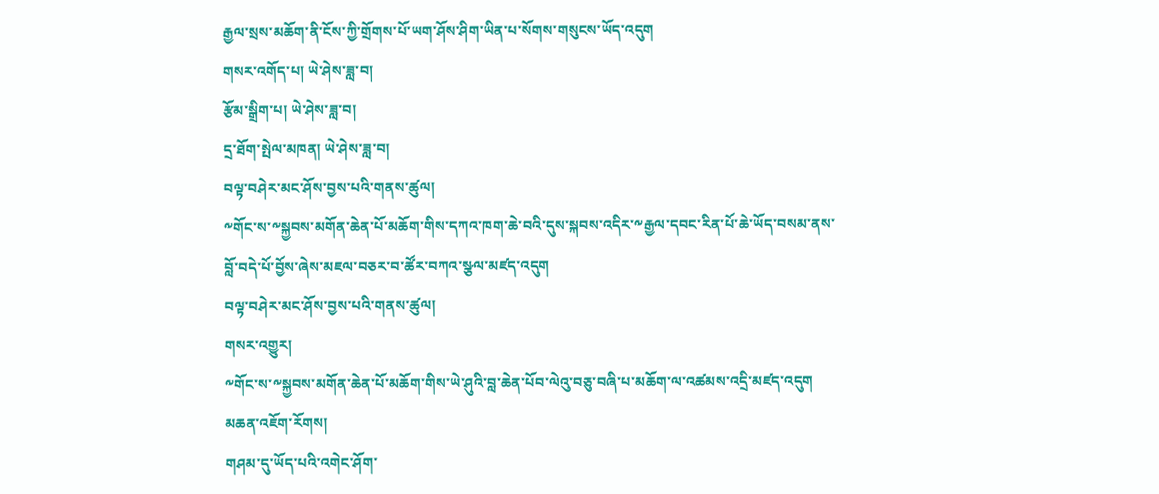རྒྱལ་སྲས་མཆོག་ནི་ངོས་ཀྱི་གྲོགས་པོ་ཡག་ཤོས་ཤིག་ཡིན་པ་སོགས་གསུངས་ཡོད་འདུག
གསར་འགོད་པ། ཡེ་ཤེས་ཟླ་བ།
རྩོམ་སྒྲིག་པ། ཡེ་ཤེས་ཟླ་བ།
དྲ་ཐོག་སྤེལ་མཁན། ཡེ་ཤེས་ཟླ་བ།
བལྟ་བཤེར་མང་ཤོས་བྱས་པའི་གནས་ཚུལ།
༸གོང་ས་༸སྐྱབས་མགོན་ཆེན་པོ་མཆོག་གིས་དཀའ་ཁག་ཆེ་བའི་དུས་སྐབས་འདིར་༸རྒྱལ་དབང་རིན་པོ་ཆེ་ཡོད་བསམ་ནས་བློ་བདེ་པོ་བྱོས་ཞེས་མཇལ་བཅར་བ་ཚོར་བཀའ་སྩལ་མཛད་འདུག
བལྟ་བཤེར་མང་ཤོས་བྱས་པའི་གནས་ཚུལ།
གསར་འགྱུར།
༸གོང་ས་༸སྐྱབས་མགོན་ཆེན་པོ་མཆོག་གིས་ཡེ་ཤུའི་བླ་ཆེན་པོབ་ལེའུ་བཅུ་བཞི་པ་མཆོག་ལ་འཚམས་འདྲི་མཛད་འདུག
མཆན་འཇོག་རོགས།
གཤམ་དུ་ཡོད་པའི་འགེང་ཤོག་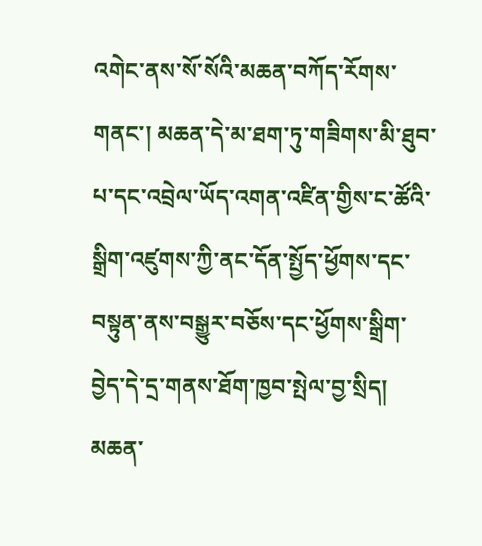འགེང་ནས་སོ་སོའི་མཆན་བཀོད་རོགས་གནང་། མཆན་དེ་མ་ཐག་ཏུ་གཟིགས་མི་ཐུབ་པ་དང་འབྲེལ་ཡོད་འགན་འཛིན་གྱིས་ང་ཚོའི་སྒྲིག་འཛུགས་ཀྱི་ནང་དོན་སྤྱོད་ཕྱོགས་དང་བསྟུན་ནས་བསྒྱུར་བཅོས་དང་ཕྱོགས་སྒྲིག་བྱེད་དེ་དྲ་གནས་ཐོག་ཁྱབ་སྤེལ་བྱ་སྲིད། མཆན་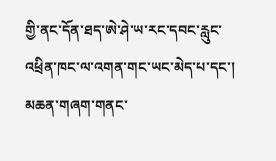གྱི་ནང་དོན་ཐད་ཨེ་ཤེ་ཡ་རང་དབང་རླུང་འཕྲིན་ཁང་ལ་འགན་གང་ཡང་མེད་པ་དང་། མཆན་གཞག་གནང་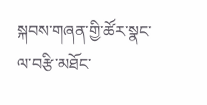སྐབས་གཞན་གྱི་ཚོར་སྣང་ལ་བརྩི་མཐོང་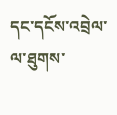དང་དངོས་འབྲེལ་ལ་ཐུགས་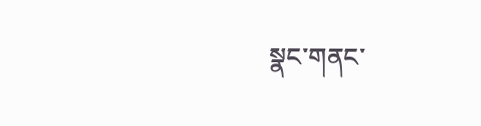སྣང་གནང་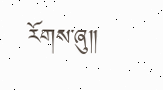རོགས་ཞུ༎